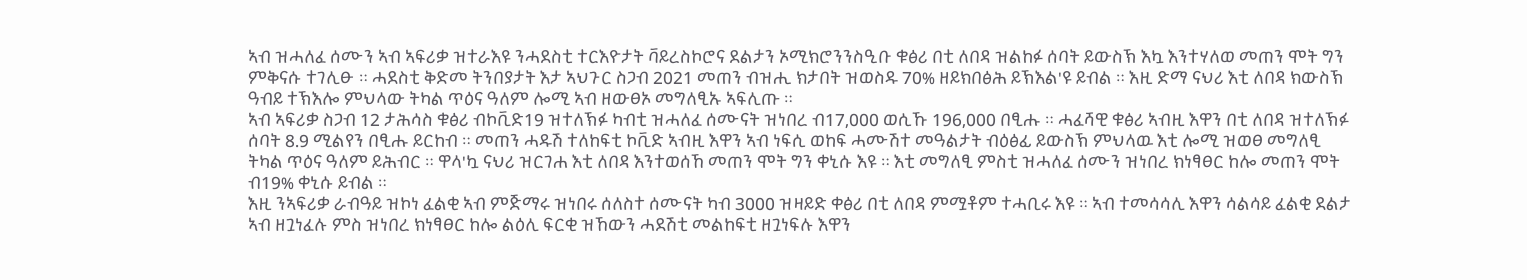ኣብ ዝሓለፈ ሰሙን ኣብ ኣፍሪቃ ዝተራእዩ ንሓደስቲ ተርእዮታት ቫይረስኮሮና ደልታን ኦሚክሮንንስዒቡ ቁፅሪ በቲ ለበዳ ዝልከፉ ሰባት ይውስኽ እኳ እንተሃለወ መጠን ሞት ግን ምቅናሱ ተገሊፁ ። ሓደስቲ ቅድመ ትንበያታት እታ ኣህጉር ስጋብ 2021 መጠን ብዝሒ ክታበት ዝወስዱ 70% ዘይክበፅሕ ይኽእል'ዩ ይብል ። እዚ ድማ ናህሪ እቲ ለበዳ ክውስኽ ዓብይ ተኽእሎ ምህላው ትካል ጥዕና ዓለም ሎሚ ኣብ ዘውፀኦ መግለፂኡ ኣፍሊጡ ።
ኣብ ኣፍሪቃ ስጋብ 12 ታሕሳስ ቁፅሪ ብኮቪድ19 ዝተለኽፉ ካብቲ ዝሓለፈ ሰሙናት ዝነበረ ብ17,000 ወሲኹ 196,000 በፂሑ ። ሓፈሻዊ ቁፅሪ ኣብዚ እዋን በቲ ለበዳ ዝተለኽፉ ሰባት 8.9 ሚልየን በፂሑ ይርከብ ። መጠን ሓዱሽ ተለከፍቲ ኮቪድ ኣብዚ እዋን ኣብ ነፍሲ ወከፍ ሓሙሽተ መዓልታት ብዕፅፊ ይውስኽ ምህላዉ እቲ ሎሚ ዝወፀ መግለፂ ትካል ጥዕና ዓለም ይሕብር ። ዋላ'ኳ ናህሪ ዝርገሐ እቲ ለበዳ እንተወሰኸ መጠን ሞት ግን ቀኒሱ እዩ ። እቲ መግለፂ ምስቲ ዝሓለፈ ሰሙን ዝነበረ ክነፃፀር ከሎ መጠን ሞት ብ19% ቀኒሱ ይብል ።
እዚ ንኣፍሪቃ ራብዓይ ዝኮነ ፈልቂ ኣብ ምጅማሩ ዝነበሩ ሰለስተ ሰሙናት ካብ 3000 ዝዛይድ ቀፅሪ በቲ ለበዳ ምሟቶም ተሓቢሩ እዩ ። ኣብ ተመሳሳሊ እዋን ሳልሳይ ፈልቂ ደልታ ኣብ ዘጓነፈሉ ምስ ዝነበረ ክነፃፀር ከሎ ልዕሊ ፍርቂ ዝኸውን ሓደሽቲ መልከፍቲ ዘጓነፍሉ እዋን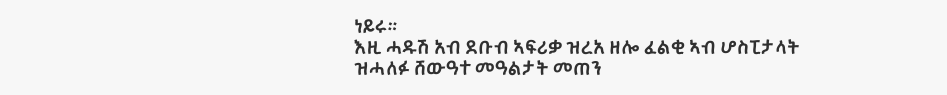ነይሩ።
እዚ ሓዱሽ አብ ደቡብ ኣፍሪቃ ዝረአ ዘሎ ፈልቂ ኣብ ሆስፒታላት ዝሓለፉ ሸውዓተ መዓልታት መጠን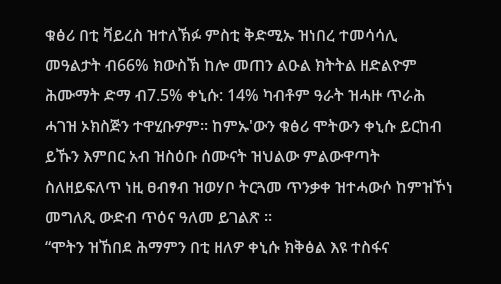ቁፅሪ በቲ ቫይረስ ዝተለኽፉ ምስቲ ቅድሚኡ ዝነበረ ተመሳሳሊ መዓልታት ብ66% ክውስኽ ከሎ መጠን ልዑል ክትትል ዘድልዮም ሕሙማት ድማ ብ7.5% ቀኒሱ: 14% ካብቶም ዓራት ዝሓዙ ጥራሕ ሓገዝ ኦክስጅን ተዋሂቡዎም። ከምኡ'ውን ቁፅሪ ሞትውን ቀኒሱ ይርከብ ይኹን እምበር አብ ዝስዕቡ ሰሙናት ዝህልው ምልውዋጣት ስለዘይፍለጥ ነዚ ፀብፃብ ዝወሃቦ ትርጓመ ጥንቃቀ ዝተሓውሶ ከምዝኾነ መግለጺ ውድብ ጥዕና ዓለመ ይገልጽ ።
“ሞትን ዝኸበደ ሕማምን በቲ ዘለዎ ቀኒሱ ክቅፅል እዩ ተስፋና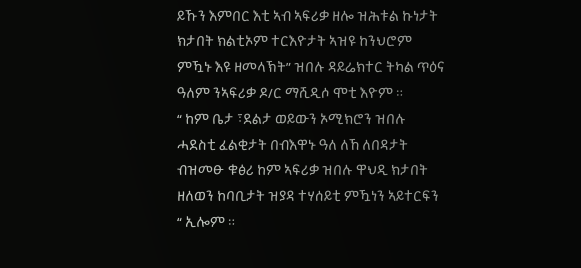ይኹን እምበር እቲ ኣብ ኣፍሪቃ ዘሎ ዝሕቱል ኩነታት ክታበት ክልቲኦም ተርእዮታት ኣዝዩ ከንህሮም ምዃኑ እዩ ዘመላኽት” ዝበሉ ዳይሬክተር ትካል ጥዕና ዓለም ንኣፍሪቃ ዶ/ር ማሺዲሶ ሞቲ እዮም ።
“ ከም ቤታ ፣ደልታ ወይውን ኦሚክሮን ዝበሉ ሓደስቲ ፈልቂታት በብእዋኑ ዓለ ለኸ ለበዳታት ብዝመፁ ቁፅሪ ከም ኣፍሪቃ ዝበሉ ዋህዲ ክታበት ዘለወን ከባቢታት ዝያዳ ተሃሰይቲ ምዃነን ኣይተርፍን “ ኢሎም ።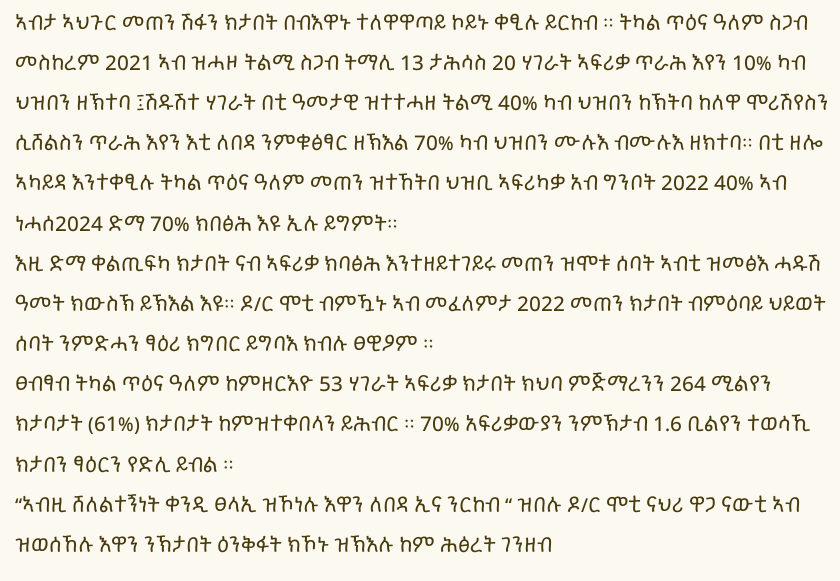ኣብታ ኣህጉር መጠን ሽፋን ክታበት በብእዋኑ ተለዋዋጣይ ኮይኑ ቀፂሉ ይርከብ ። ትካል ጥዕና ዓለም ስጋብ መስከረም 2021 ኣብ ዝሓዞ ትልሚ ስጋብ ትማሊ 13 ታሕሳስ 20 ሃገራት ኣፍሪቃ ጥራሕ እየን 10% ካብ ህዝበን ዘኽተባ ፤ሽዱሽተ ሃገራት በቲ ዓመታዊ ዝተተሓዘ ትልሚ 40% ካብ ህዝበን ከኽትባ ከለዋ ሞሪሽየስን ሲሸልስን ጥራሕ እየን እቲ ለበዳ ንምቁፅፃር ዘኽእል 70% ካብ ህዝበን ሙሉእ ብሙሉእ ዘክተባ። በቲ ዘሎ ኣካይዳ እንተቀፂሉ ትካል ጥዕና ዓለም መጠን ዝተኸትበ ህዝቢ ኣፍሪካቃ አብ ግንቦት 2022 40% ኣብ ነሓሰ2024 ድማ 70% ክበፅሕ እዩ ኢሉ ይግምት።
እዚ ድማ ቀልጢፍካ ክታበት ናብ ኣፍሪቃ ክባፅሕ እንተዘይተገይሩ መጠን ዝሞቱ ሰባት ኣብቲ ዝመፅእ ሓዱሽ ዓመት ክውስኽ ይኽእል እዩ። ዶ/ር ሞቲ ብምዃኑ ኣብ መፈለምታ 2022 መጠን ክታበት ብምዕባይ ህይወት ሰባት ንምድሓን ፃዕሪ ክግበር ይግባእ ክብሉ ፀዊዖም ።
ፀብፃብ ትካል ጥዕና ዓለም ከምዘርእዮ 53 ሃገራት ኣፍሪቃ ክታበት ክህባ ምጅማረንን 264 ሚልየን ክታባታት (61%) ክታበታት ከምዝተቀበላን ይሕብር ። 70% አፍሪቃውያን ንምኽታብ 1.6 ቢልየን ተወሳኺ ክታበን ፃዕርን የድሊ ይብል ።
“ኣብዚ ሸለልተኝነት ቀንዲ ፀላኢ ዝኾነሉ እዋን ለበዳ ኢና ንርከብ “ ዝበሉ ዶ/ር ሞቲ ናህሪ ዋጋ ናውቲ ኣብ ዝወሰኸሉ እዋን ንኽታበት ዕንቅፋት ክኾኑ ዝኽእሉ ከም ሕፅረት ገንዘብ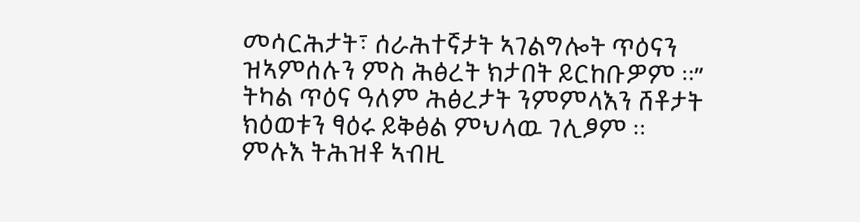መሳርሕታት፣ ሰራሕተኛታት ኣገልግሎት ጥዕናን ዝኣምሰሉን ምስ ሕፅረት ክታበት ይርከቡዎም ።” ትካል ጥዕና ዓለም ሕፅረታት ንምምላእን ሸቶታት ክዕወቱን ፃዕሩ ይቅፅል ምህላዉ ገሊፆም ።
ምሉእ ትሕዝቶ ኣብዚ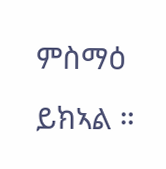ምስማዕ ይክኣል ።